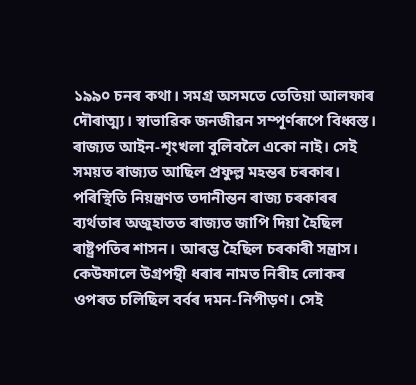১৯৯০ চনৰ কথা। সমগ্ৰ অসমতে তেতিয়া আলফাৰ দৌৰাত্ম্য। স্বাভাৱিক জনজীৱন সম্পূৰ্ণৰূপে বিধ্বস্ত। ৰাজ্যত আইন-শৃংখলা বুলিবলৈ একো নাই। সেই সময়ত ৰাজ্যত আছিল প্ৰফুল্ল মহন্তৰ চৰকাৰ। পৰিস্থিতি নিয়ন্ত্ৰণত তদানীন্তন ৰাজ্য চৰকাৰৰ ব্যৰ্থতাৰ অজুহাতত ৰাজ্যত জাপি দিয়া হৈছিল ৰাষ্ট্ৰপতিৰ শাসন। আৰম্ভ হৈছিল চৰকাৰী সন্ত্ৰাস। কেউফালে উগ্ৰপন্থী ধৰাৰ নামত নিৰীহ লোকৰ ওপৰত চলিছিল বৰ্বৰ দমন-নিপীড়ণ। সেই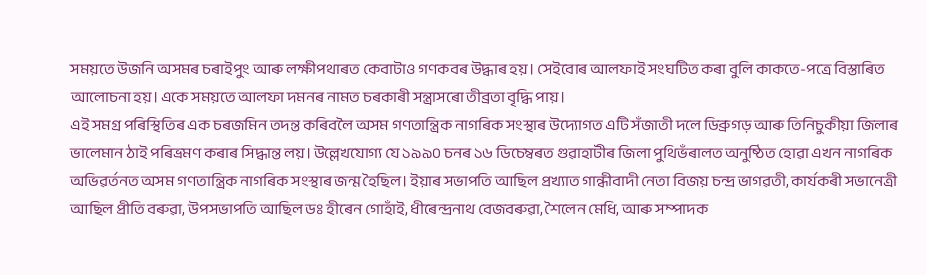সময়তে উজনি অসমৰ চৰাইপুং আৰু লক্ষীপথাৰত কেবাটাও গণকবৰ উদ্ধাৰ হয়। সেইবোৰ আলফাই সংঘটিত কৰা বুলি কাকতে-পত্ৰে বিস্তাৰিত আলোচনা হয়। একে সময়তে আলফা দমনৰ নামত চৰকাৰী সন্ত্ৰাসৰো তীব্ৰতা বৃদ্ধি পায়।
এই সমগ্ৰ পৰিস্থিতিৰ এক চৰজমিন তদন্ত কৰিবলৈ অসম গণতান্ত্ৰিক নাগৰিক সংস্থাৰ উদ্যোগত এটি সঁজাতী দলে ডিব্ৰুগড় আৰু তিনিচুকীয়া জিলাৰ ভালেমান ঠাই পৰিভ্ৰমণ কৰাৰ সিদ্ধান্ত লয়। উল্লেখযোগ্য যে ১৯৯০ চনৰ ১৬ ডিচেম্বৰত গুৱাহাটীৰ জিলা পুথিভঁৰালত অনুষ্ঠিত হোৱা এখন নাগৰিক অভিৱৰ্তনত অসম গণতান্ত্ৰিক নাগৰিক সংস্থাৰ জন্ম হৈছিল। ইয়াৰ সভাপতি আছিল প্ৰখ্যাত গান্ধীবাদী নেতা বিজয় চন্দ্ৰ ভাগৱতী, কাৰ্যকৰী সভানেত্ৰী আছিল প্ৰীতি বৰুৱা, উপসভাপতি আছিল ডঃ হীৰেন গোহাঁই, ধীৰেন্দ্ৰনাথ বেজবৰুৱা, শৈলেন মেধি, আৰু সম্পাদক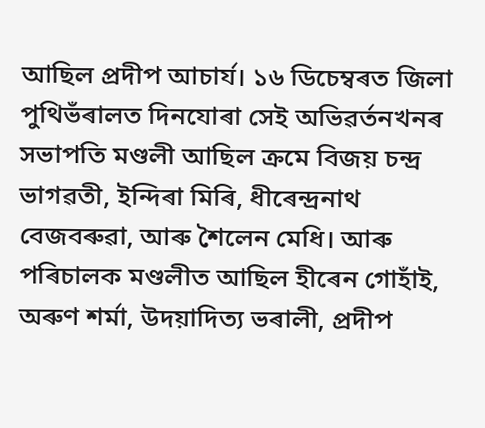আছিল প্ৰদীপ আচাৰ্য। ১৬ ডিচেম্বৰত জিলা পুথিভঁৰালত দিনযোৰা সেই অভিৱৰ্তনখনৰ সভাপতি মণ্ডলী আছিল ক্ৰমে বিজয় চন্দ্ৰ ভাগৱতী, ইন্দিৰা মিৰি, ধীৰেন্দ্ৰনাথ বেজবৰুৱা, আৰু শৈলেন মেধি। আৰু পৰিচালক মণ্ডলীত আছিল হীৰেন গোহাঁই, অৰুণ শৰ্মা, উদয়াদিত্য ভৰালী, প্ৰদীপ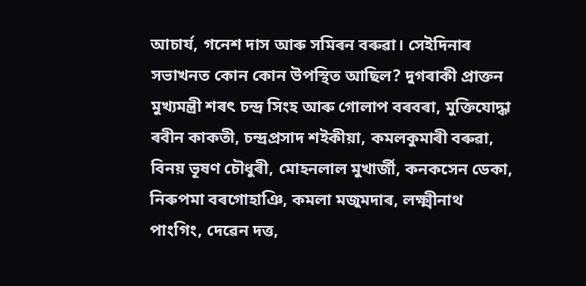আচাৰ্য, গনেশ দাস আৰু সমিৰন বৰুৱা। সেইদিনাৰ সভাখনত কোন কোন উপস্থিত আছিল? দুগৰাকী প্ৰাক্তন মুখ্যমন্ত্ৰী শৰৎ চন্দ্ৰ সিংহ আৰু গোলাপ বৰবৰা, মুক্তিযোদ্ধা ৰবীন কাকতী, চন্দ্ৰপ্ৰসাদ শইকীয়া, কমলকুমাৰী বৰুৱা, বিনয় ভূষণ চৌধুৰী, মোহনলাল মুখাৰ্জী, কনকসেন ডেকা, নিৰুপমা বৰগোহাঞি, কমলা মজুমদাৰ, লক্ষ্মীনাথ পাংগিং, দেৱেন দত্ত,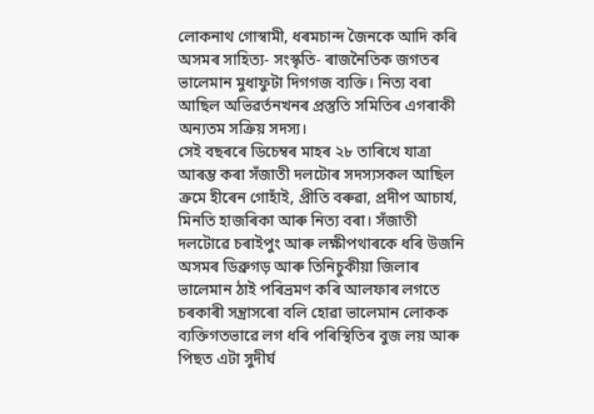লোকনাথ গোস্বামী, ধৰমচান্দ জৈনকে আদি কৰি অসমৰ সাহিত্য- সংস্কৃতি- ৰাজনৈতিক জগতৰ ভালেমান মুধাফুটা দিগগজ ব্যক্তি। নিত্য বৰা আছিল অভিৱৰ্তনখনৰ প্ৰস্তুতি সমিতিৰ এগৰাকী অন্যতম সক্ৰিয় সদস্য।
সেই বছৰৰে ডিচেম্বৰ মাহৰ ২৮ তাৰিখে যাত্ৰা আৰম্ভ কৰা সঁজাতী দলটোৰ সদস্যসকল আছিল ক্ৰমে হীৰেন গোহাঁই, প্ৰীতি বৰুৱা, প্ৰদীপ আচাৰ্য, মিনতি হাজৰিকা আৰু নিত্য বৰা। সঁজাতী দলটোৱে চৰাইপুং আৰু লক্ষীপথাৰকে ধৰি উজনি অসমৰ ডিব্ৰুগড় আৰু তিনিচুকীয়া জিলাৰ ভালেমান ঠাই পৰিভ্ৰমণ কৰি আলফাৰ লগতে চৰকাৰী সন্ত্ৰাসৰো বলি হোৱা ভালেমান লোকক ব্যক্তিগতভাৱে লগ ধৰি পৰিস্থিতিৰ বুজ লয় আৰু পিছত এটা সুদীৰ্ঘ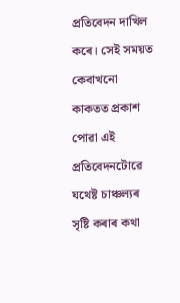প্ৰতিবেদন দাখিল কৰে। সেই সময়ত কেবাখনো কাকতত প্ৰকাশ পোৱা এই প্ৰতিবেদনটোৱে যথেষ্ট চাঞ্চল্যৰ সৃষ্টি কৰাৰ কথা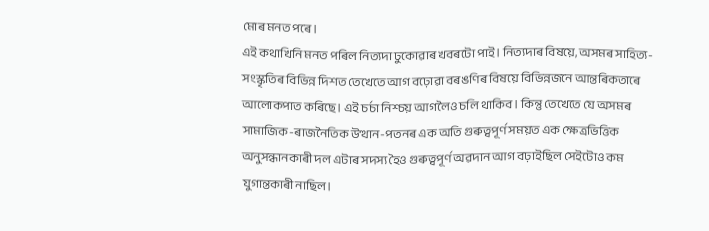মোৰ মনত পৰে।
এই কথাখিনি মনত পৰিল নিত্যদা ঢুকোৱাৰ খবৰটো পাই। নিত্যদাৰ বিষয়ে, অসমৰ সাহিত্য-সংস্কৃতিৰ বিভিন্ন দিশত তেখেতে আগ বঢ়োৱা বৰঙণিৰ বিষয়ে বিভিন্নজনে আন্তৰিকতাৰে আলোকপাত কৰিছে। এই চৰ্চা নিশ্চয় আগলৈও চলি থাকিব। কিন্তু তেখেতে যে অসমৰ সামাজিক-ৰাজনৈতিক উত্থান-পতনৰ এক অতি গুৰুত্বপূৰ্ণ সময়ত এক ক্ষেত্ৰভিত্তিক অনুসন্ধানকাৰী দল এটাৰ সদস্য হৈও গুৰুত্বপূৰ্ণ অৱদান আগ বঢ়াইছিল সেইটোও কম যুগান্তকাৰী নাছিল।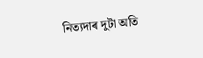নিত্যদাৰ দুটা অতি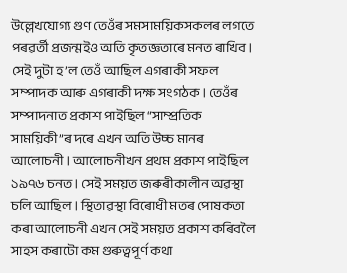উল্লেখযোগ্য গুণ তেওঁৰ সমসাময়িকসকলৰ লগতে পৰৱৰ্তী প্ৰজন্মইও অতি কৃতজ্ঞতাৰে মনত ৰাখিব। সেই দুটা হ’ল তেওঁ আছিল এগৰাকী সফল সম্পাদক আৰু এগৰাকী দক্ষ সংগঠক। তেওঁৰ সম্পাদনাত প্ৰকাশ পাইছিল “সাম্প্ৰতিক সাময়িকী”ৰ দৰে এখন অতি উচ্চ মানৰ আলোচনী। আলোচনীখন প্ৰথম প্ৰকাশ পাইছিল ১৯৭৬ চনত। সেই সময়ত জৰুৰীকালীন অৱস্থা চলি আছিল। স্থিতাৱস্থা বিৰোধী মতৰ পোষকতা কৰা আলোচনী এখন সেই সময়ত প্ৰকাশ কৰিবলৈ সাহস কৰাটো কম গুৰুত্বপূৰ্ণ কথা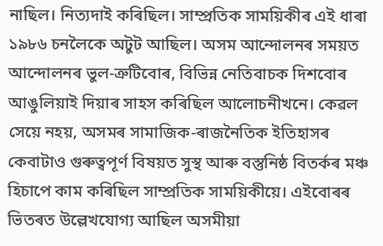নাছিল। নিত্যদাই কৰিছিল। সাম্প্ৰতিক সাময়িকীৰ এই ধাৰা ১৯৮৬ চনলৈকে অটুট আছিল। অসম আন্দোলনৰ সময়ত আন্দোলনৰ ভুল-ত্ৰুটিবোৰ, বিভিন্ন নেতিবাচক দিশবোৰ আঙুলিয়াই দিয়াৰ সাহস কৰিছিল আলোচনীখনে। কেৱল সেয়ে নহয়, অসমৰ সামাজিক-ৰাজনৈতিক ইতিহাসৰ কেবাটাও গুৰুত্বপূৰ্ণ বিষয়ত সুস্থ আৰু বস্তুনিষ্ঠ বিতৰ্কৰ মঞ্চ হিচাপে কাম কৰিছিল সাম্প্ৰতিক সাময়িকীয়ে। এইবোৰৰ ভিতৰত উল্লেখযোগ্য আছিল অসমীয়া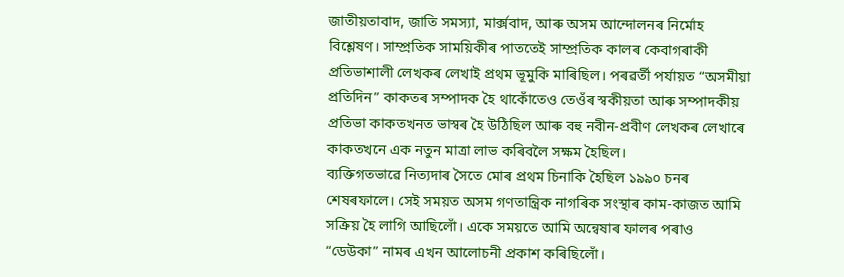জাতীয়তাবাদ, জাতি সমস্যা, মাৰ্ক্সবাদ, আৰু অসম আন্দোলনৰ নিৰ্মোহ বিশ্লেষণ। সাম্প্ৰতিক সাময়িকীৰ পাততেই সাম্প্ৰতিক কালৰ কেবাগৰাকী প্ৰতিভাশালী লেখকৰ লেখাই প্ৰথম ভূমুকি মাৰিছিল। পৰৱৰ্তী পৰ্যায়ত “অসমীয়া প্ৰতিদিন” কাকতৰ সম্পাদক হৈ থাকোঁতেও তেওঁৰ স্বকীয়তা আৰু সম্পাদকীয় প্ৰতিভা কাকতখনত ভাস্বৰ হৈ উঠিছিল আৰু বহু নবীন-প্ৰবীণ লেখকৰ লেখাৰে কাকতখনে এক নতুন মাত্ৰা লাভ কৰিবলৈ সক্ষম হৈছিল।
ব্যক্তিগতভাৱে নিত্যদাৰ সৈতে মোৰ প্ৰথম চিনাকি হৈছিল ১৯৯০ চনৰ শেষৰফালে। সেই সময়ত অসম গণতান্ত্ৰিক নাগৰিক সংস্থাৰ কাম-কাজত আমি সক্ৰিয় হৈ লাগি আছিলোঁ। একে সময়তে আমি অন্বেষাৰ ফালৰ পৰাও “ডেউকা” নামৰ এখন আলোচনী প্ৰকাশ কৰিছিলোঁ।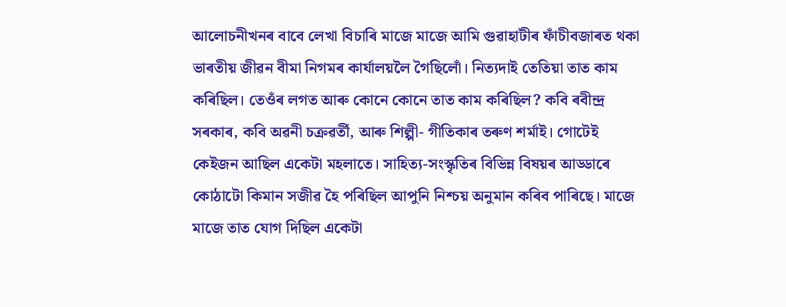আলোচনীখনৰ বাবে লেখা বিচাৰি মাজে মাজে আমি গুৱাহাটীৰ ফাঁচীবজাৰত থকা ভাৰতীয় জীৱন বীমা নিগমৰ কাৰ্যালয়লৈ গৈছিলোঁ। নিত্যদাই তেতিয়া তাত কাম কৰিছিল। তেওঁৰ লগত আৰু কোনে কোনে তাত কাম কৰিছিল? কবি ৰবীন্দ্ৰ সৰকাৰ, কবি অৱনী চক্ৰৱৰ্তী, আৰু শিল্পী- গীতিকাৰ তৰুণ শৰ্মাই। গোটেই কেইজন আছিল একেটা মহলাতে। সাহিত্য-সংস্কৃতিৰ বিভিন্ন বিষয়ৰ আড্ডাৰে কোঠাটো কিমান সজীৱ হৈ পৰিছিল আপুনি নিশ্চয় অনুমান কৰিব পাৰিছে। মাজে মাজে তাত যোগ দিছিল একেটা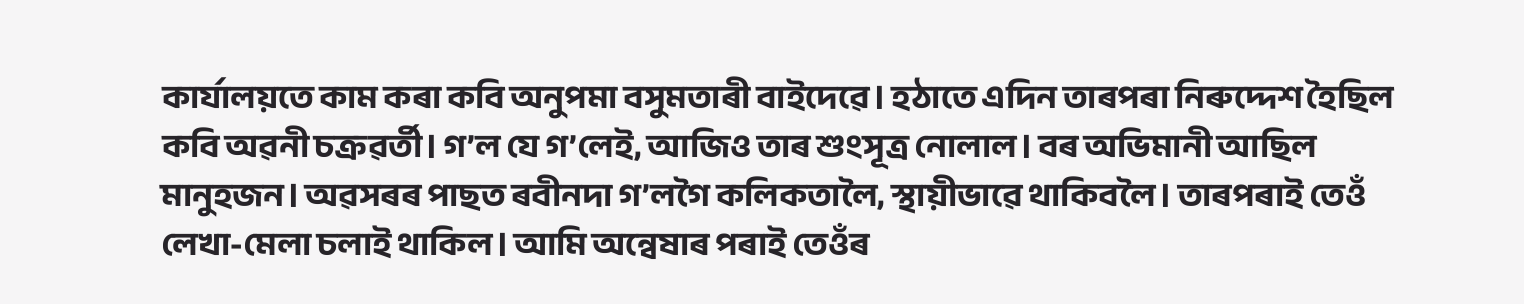কাৰ্যালয়তে কাম কৰা কবি অনুপমা বসুমতাৰী বাইদেৱে। হঠাতে এদিন তাৰপৰা নিৰুদ্দেশ হৈছিল কবি অৱনী চক্ৰৱৰ্তী। গ’ল যে গ’লেই, আজিও তাৰ শুংসূত্ৰ নোলাল। বৰ অভিমানী আছিল মানুহজন। অৱসৰৰ পাছত ৰবীনদা গ’লগৈ কলিকতালৈ, স্থায়ীভাৱে থাকিবলৈ। তাৰপৰাই তেওঁ লেখা-মেলা চলাই থাকিল। আমি অন্বেষাৰ পৰাই তেওঁৰ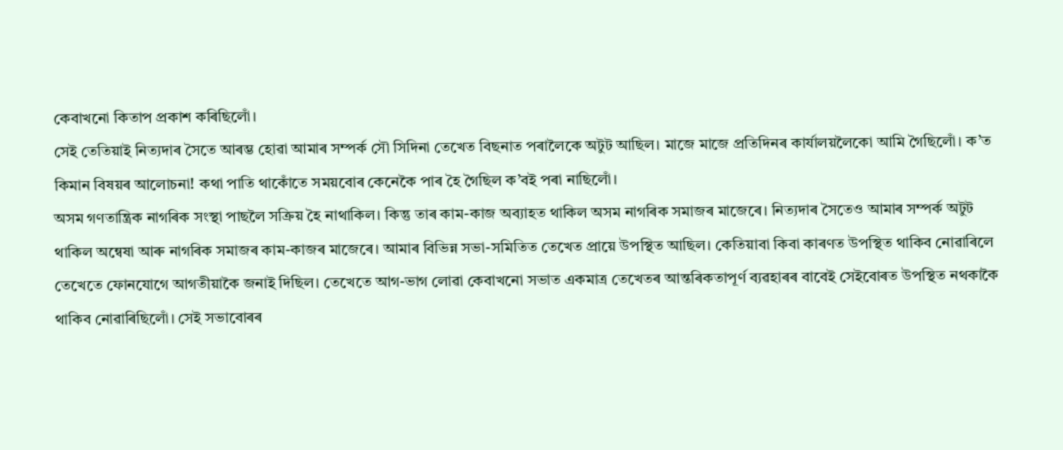কেবাখনো কিতাপ প্ৰকাশ কৰিছিলোঁ।
সেই তেতিয়াই নিত্যদাৰ সৈতে আৰম্ভ হোৱা আমাৰ সম্পৰ্ক সৌ সিদিনা তেখেত বিছনাত পৰালৈকে অটুট আছিল। মাজে মাজে প্ৰতিদিনৰ কাৰ্যালয়লৈকো আমি গৈছিলোঁ। ক’ত কিমান বিষয়ৰ আলোচনা! কথা পাতি থাকোঁতে সময়বোৰ কেনেকৈ পাৰ হৈ গৈছিল ক’বই পৰা নাছিলোঁ।
অসম গণতান্ত্ৰিক নাগৰিক সংস্থা পাছলৈ সক্ৰিয় হৈ নাথাকিল। কিন্তু তাৰ কাম-কাজ অব্যাহত থাকিল অসম নাগৰিক সমাজৰ মাজেৰে। নিত্যদাৰ সৈতেও আমাৰ সম্পৰ্ক অটুট থাকিল অন্বেষা আৰু নাগৰিক সমাজৰ কাম-কাজৰ মাজেৰে। আমাৰ বিভিন্ন সভা-সমিতিত তেখেত প্ৰায়ে উপস্থিত আছিল। কেতিয়াবা কিবা কাৰণত উপস্থিত থাকিব নোৱাৰিলে তেখেতে ফোনযোগে আগতীয়াকৈ জনাই দিছিল। তেখেতে আগ-ভাগ লোৱা কেবাখনো সভাত একমাত্ৰ তেখেতৰ আন্তৰিকতাপূৰ্ণ ব্যৱহাৰৰ বাবেই সেইবোৰত উপস্থিত নথকাকৈ থাকিব নোৱাৰিছিলোঁ। সেই সভাবোৰৰ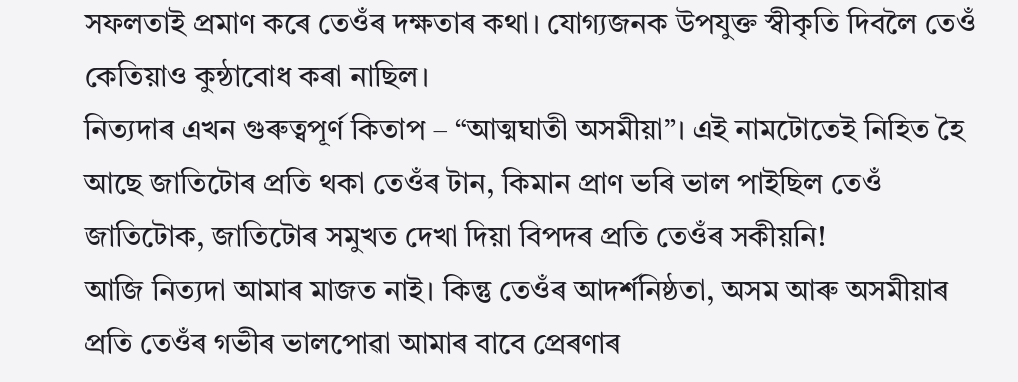সফলতাই প্ৰমাণ কৰে তেওঁৰ দক্ষতাৰ কথা। যোগ্যজনক উপযুক্ত স্বীকৃতি দিবলৈ তেওঁ কেতিয়াও কুন্ঠাবোধ কৰা নাছিল।
নিত্যদাৰ এখন গুৰুত্বপূৰ্ণ কিতাপ – “আত্মঘাতী অসমীয়া”। এই নামটোতেই নিহিত হৈ আছে জাতিটোৰ প্ৰতি থকা তেওঁৰ টান, কিমান প্ৰাণ ভৰি ভাল পাইছিল তেওঁ জাতিটোক, জাতিটোৰ সমুখত দেখা দিয়া বিপদৰ প্ৰতি তেওঁৰ সকীয়নি!
আজি নিত্যদা আমাৰ মাজত নাই। কিন্তু তেওঁৰ আদৰ্শনিষ্ঠতা, অসম আৰু অসমীয়াৰ প্ৰতি তেওঁৰ গভীৰ ভালপোৱা আমাৰ বাবে প্ৰেৰণাৰ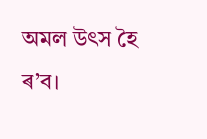অমল উৎস হৈ ৰ’ব।